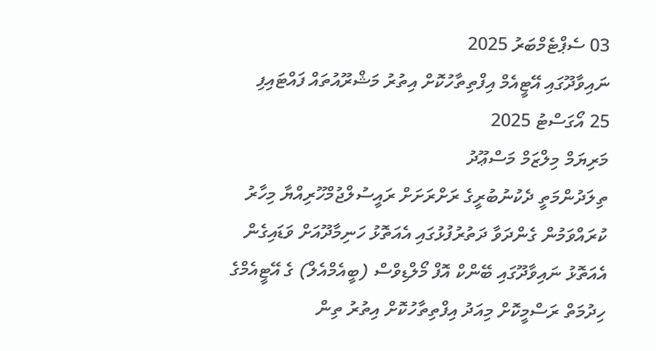03 ސެޕްޓެމްބަރު 2025
ނައިވާދޫގައި އޭޓީއެމް އިފްތިތާހުކޮށް އިތުރު މަޝްރޫއުތައް ފައްޓައިފި
25 އޯގަސްޓު 2025
މަރިޔަމް މިލްޒަމް މަސްޢޫދު
ތިލަދުންމަތީ ދެކުނުބުރީގެ ރަށްރަށަށް ރައީސުލްޖުމްހޫރިއްޔާ މިހާރު ކުރައްވަމުން ގެންދަވާ ދަތުރުފުޅުގައި އެއަތޮޅު ހަނިމާދޫއަށް ވަޑައިގެން އެއަތޮޅު ނައިވާދޫގައި ބޭންކް އޮފް މޯލްޑިވްސް (ބީއެމްއެލް) ގެ އޭޓީއެމްގެ ހިދުމަތް ރަސްމީކޮށް މިއަދު އިފްތިތާހުކޮށް އިތުރު ތިން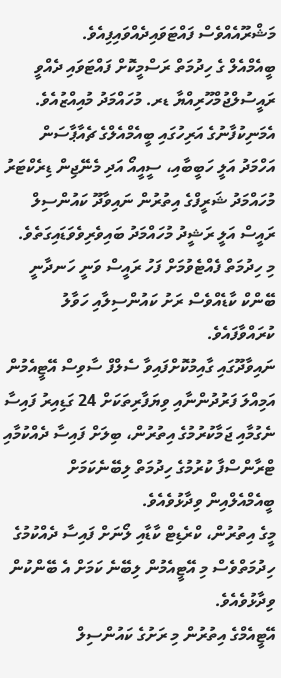މަޝްރޫއެއްވެސް ފައްޓަވައިދެއްވައިފިއެވެ.
ބީއެމްއެލް ގެ ހިދުމަތް ރަސްމީކޮށް ފައްޓަވައި ދެއްވީ ރައީސުލްޖުމްހޫރިއްޔާ ޑރ. މުހައްމަދު މުއިއްޒުއެވެ. އެމަނިކުފާނުގެ އަރިހުގައި ބީއެމްއެލްގެ ޗެއާޕާސަން އަހްމަދު އަލީ ހަބީބާއި، ސީއީއޯ އަދި މެނޭޖިން ޑިރެކްޓަރު މުހައްމަދު ޝަރީފްގެ އިތުރުން ނައިވާދޫ ކައުންސިލް ރައީސް އަލީ ރަޝީދު މުހައްމަދު ބައިވެރިވެވަޑައިގަތެވެ.
މި ހިދުމަތް ފެއްޓެވުމަށް ފަހު ރައީސް ވަނީ ހަނދާނީ ބޭންކް ކާޑެއްވެސް ރަށު ކައުންސިލާއި ހަވާލު ކުރައްވާފައެވެ.
ނައިވާދޫގައި ގާއިމުކޮށްފައިވާ ސެލްފް ސާވިސް އޭޓީއެމުން އަމިއްލަ ފަރުދުންނާއި ވިޔަފާރިތަކަށް 24 ގަޑިއިރު ފައިސާ ނެގުމާއި ޖަމާކުރުމުގެ އިތުރުން، ބިލަށް ފައިސާ ދެއްކުމާއި ޓްރާންސްފާ ކުރުމުގެ ހިދުމަތް ލިބޭނެކަމަށް ބީއެމްއެލްއިން ވިދާޅުވެއެވެ.
މީގެ އިތުރުން، ކްރެޑިޓް ކާޑާއި ލޯނަށް ފައިސާ ދެއްކުމުގެ ހިދުމަތްވެސް މި އޭޓީއެމުން ލިބޭނެ ކަމަށް އެ ބޭންކުން ވިދާޅުވެއެވެ.
އޭޓީއެމްގެ އިތުރުން މި ރަށުގެ ކައުންސިލް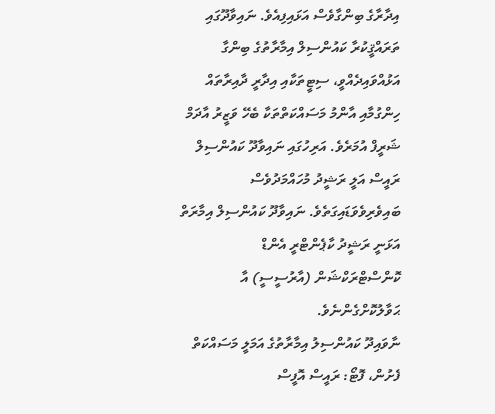އިދާރާގެ ބިންގާވެސް އަޅައިފިއެވެ. ނައިވާދޫގައި ތަރައްޤީކުރާ ކައުންސިލް އިމާރާތުގެ ބިންގާ އަޅުއްވައިދެއްވީ، ސިޓީތަކާއި އިދާރީ ދާއިރާތައް ހިންގުމާއި އާންމު މަސައްކަތްތަކާ ބެހޭ ވަޒީރު އާދަމް ޝަރީފް އުމަރެވެ. އަރިހުގައި ނައިވާދޫ ކައުންސިލް ރައީސް އަލީ ރަޝީދު މުހައްމަދުވެސް ބައިވެރިވެވަޑައިގަތެވެ. ނައިވާދޫ ކައުންސިލް އިމާރަތް އަޅަނީ ރަޝީދު ކާޕެންޓްރީ އެންޑް ކޮންސްޓްރަކްޝަން (އާރުސީސީ) އާ ޙަވާލުކޮށްގެންނެވެ.
ނާވައިދޫ ކައުންސިލު އިމާރާތުގެ އަމަލީ މަސައްކަތް ފެށުން، ފޮޓޯ: ރައީސް އޮފީސް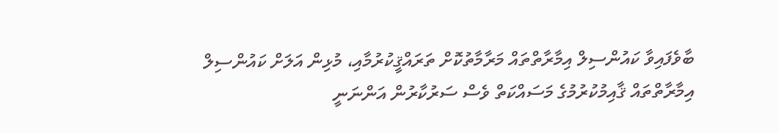ބާވެފައިވާ ކައުންސިލް އިމާރާތްތައް މަރާމާތުކޮށް ތަރައްޤީކުރުމާއި، މުޅިން އަލަށް ކައުންސިލް އިމާރާތްތައް ޤާއިމުކުރުމުގެ މަސައްކަތް ވެސް ސަރުކާރުން އަންނަނީ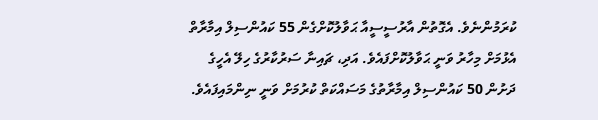ކުރަމުންނެވެ. އެގޮތުން އާރުސީސީއާ ޙަވާލުކޮށްގެން 55 ކައުންސިލް އިމާރާތް އެޅުމަށް މިހާރު ވަނީ ޙަވާލުކޮށްފައެވެ. އަދި، ޗައިނާ ސަރުކާރުގެ ހިލޭ އެހީގެ ދަށުން 50 ކައުންސިލް އިމާރާތުގެ މަސައްކަތް ކުރުމަށް ވަނީ ނިންމައިފައެވެ.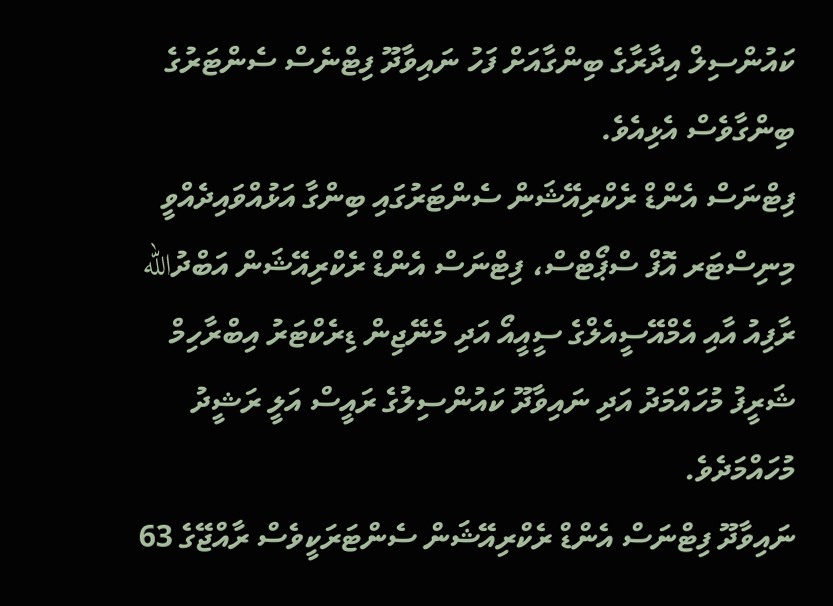ކައުންސިލް އިދާރާގެ ބިންގާއަށް ފަހު ނައިވާދޫ ފިޓްނެސް ސެންޓަރުގެ ބިންގާވެސް އެޅިއެވެ.
ފިޓްނަސް އެންޑް ރެކްރިއޭޝަން ސެންޓަރުގައި ބިންގާ އަޅުއްވައިދެއްވީ މިނިސްޓަރ އޮފް ސްޕޯޓްސް، ފިޓްނަސް އެންޑް ރެކްރިއޭޝަން އަބްދުالله ރާފިއު އާއި އެމްއޭސީއެލްގެ ސީއީއޯ އަދި މެނޭޖިން ޑިރެކްޓަރު އިބްރާހިމް ޝަރީފު މުހައްމަދު އަދި ނައިވާދޫ ކައުންސިލުގެ ރައީސް އަލީ ރަޝީދު މުހައްމަދެވެ.
ނައިވާދޫ ފިޓްނަސް އެންޑް ރެކްރިއޭޝަން ސެންޓަރަކީވެސް ރާއްޖޭގެ 63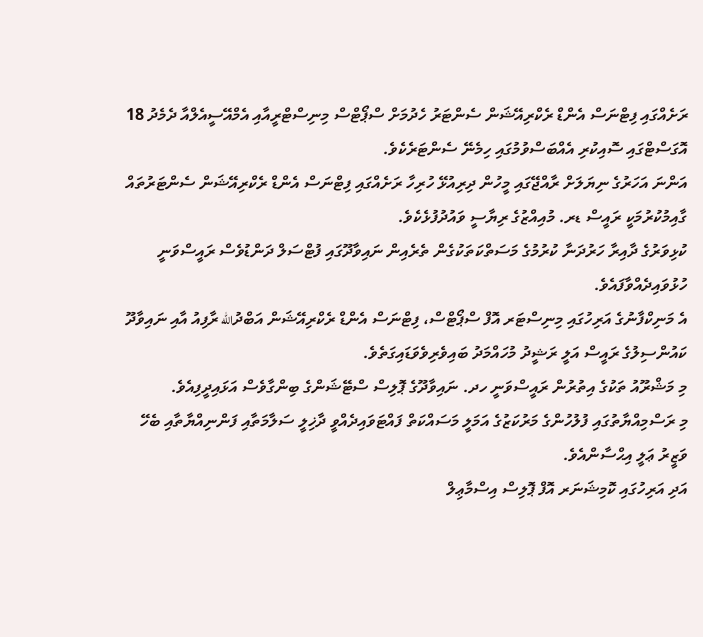ރަށެއްގައި ފިޓްނަސް އެންޑް ރެކްރިއޭޝަން ސެންޓަރު ހެދުމަށް ސްޕޯޓްސް މިނިސްޓްރީއާއި އެމްއޭސީއެލްއާ ދެމެދު 18 އޮގަސްޓްގައި ސޮއިކުރި އެއްބަސްވުމުގައި ހިމެނޭ ސެންޓަރެކެވެ.
އަންނަ އަހަރުގެ ނިޔަލަށް ރާއްޖޭގައި މީހުން ދިރިއުޅޭ ހުރިހާ ރަށެއްގައި ފިޓްނަސް އެންޑް ރެކްރިއޭޝަން ސެންޓަރުތައް ގާއިމުކުރުމަކީ ރައީސް ޑރ. މުއިއްޒުގެ ރިޔާސީ ވައުދުފުޅެކެވެ.
ކުޅިވަރުގެ ދާއިރާ ހަރުދަނާ ކުރުމުގެ މަސަތްކަތަކުގެން ތެރެއިން ނައިވާދޫގައި ފުޓްސަލް ދަންޑުވެސް ރައީސްވަނީ ހުޅުވައިދެއްވާފައެވެ.
އެ މަނިކްފާނުގެ އަރިހުގައި މިނިސްޓަރ އޮފް ސްޕޯޓްސް، ފިޓްނަސް އެންޑް ރެކްރިއޭޝަން އަބްދުالله ރާފިއު އާއި ނައިވާދޫ ކައުންސިލުގެ ރައީސް އަލީ ރަޝީދު މުހައްމަދު ބައިވެރިވެވަޑައިގަތެވެ.
މި މަޝްރޫއު ތަކުގެ އިތުރުން ރައީސްވަނީ ހދ. ނައިވާދޫގެ ޕޮލިސް ސްޓޭޝަންގެ ބިންގާވެސް އަޅައިދީފިއެވެ.
މި ރަސްމިއްޔާތުގައި ފުލުހުންގެ މަރުކަޒުގެ އަމަލީ މަސައްކަތް ފައްޓަވައިދެއްވީ ދާޚިލީ ސަލާމަތާއި ފަންނިއްޔާތާއި ބެހޭ ވަޒީރު ޢަލީ އިޙްސާންއެވެ.
އަދި އަރިހުގައި ކޮމިޝަނަރ އޮފް ޕޮލިސް އިސްމާޢިލް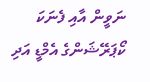ނަވީން އާއި ފެނަކަ ކޯޕަރޭޝަންގެ އެމްޑީ އަދި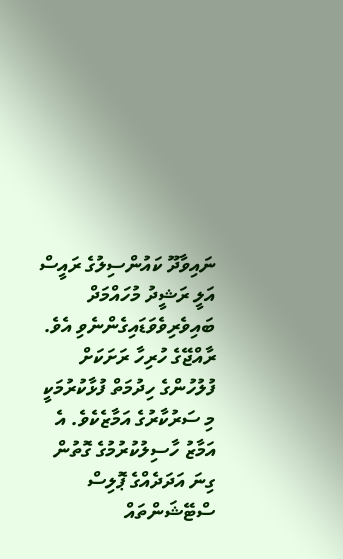ނައިވާދޫ ކައުންސިލުގެ ރައީސް އަލީ ރަޝީދު މުހައްމަދް ބައިވެރިވެވަޑައިގެންނެވި އެވެ.
ރާއްޖޭގެ ހުރިހާ ރަށަކަށް ފުލުހުންގެ ހިދުމަތް ފުޅާކުރުމަކީ މި ސަރުކާރުގެ އަމާޒެކެވެ. އެ އަމާޒު ހާސިލުކުރުމުގެ ގޮތުން ގިނަ އަދަދެއްގެ ޕޮލިސް ސްޓޭޝަންތައް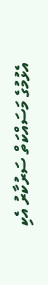އެޅުމުގެ މަސައްކަތް ސަރުކާރު އެކި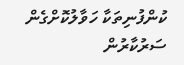ކުންފުނިތަކާ ހަވާލުކޮށްގެން ސަރުކާރުން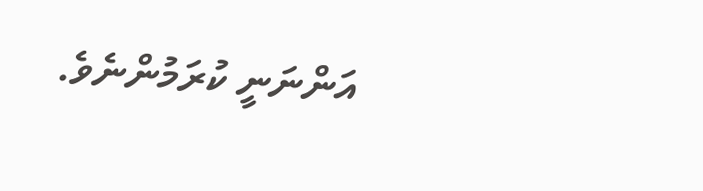އަންނަނީ ކުރަމުންނެވެ.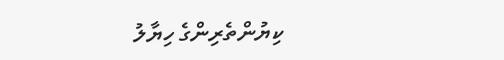ކިޔުންތެރިންގެ ހިޔާލު